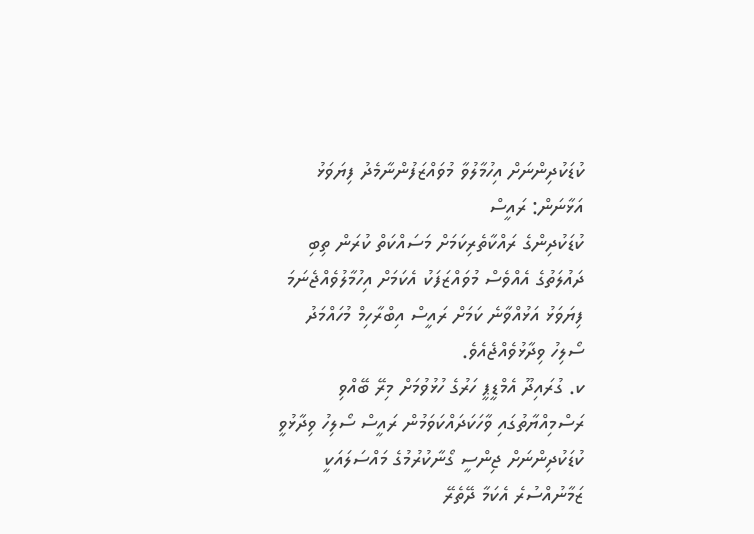ކުޑަކުދިންނަށް އިހުމާލުވާ މުވައްޒަފުންނާމެދު ފިޔަވަޅު އަޅާނަން: ރައީސް
ކުޑަކުދިންގެ ރައްކާތެރިކަމަށް މަސައްކަތް ކުރަން ތިބި ދައުލަތުގެ އެއްވެސް މުވައްޒަފަކު އެކަމަށް އިހުމާލުވެއްޖެނަމަ ފިޔަވަޅު އަޅުއްވާނެ ކަމަށް ރައީސް އިބްރާހިމް މުހައްމަދު ސޯލިހު ވިދާޅުވެއްޖެއެވެ.
ކ. ގުރައިދޫ އެމްޑީޕީ ހަރުގެ ހުޅުވުމަށް މިރޭ ބޭއްވި ރަސްމިއްޔާތުގައި ވާހަކަދައްކަވަމުން ރައީސް ސޯލިހު ވިދާޅުވީ ކުޑަކުދިންނަށް ޖިންސީ ގޯނާކުރުމުގެ މައްސަލައަކީ ޒަމާނުއްސުރެ އެކަމާ ދޭތެރޭ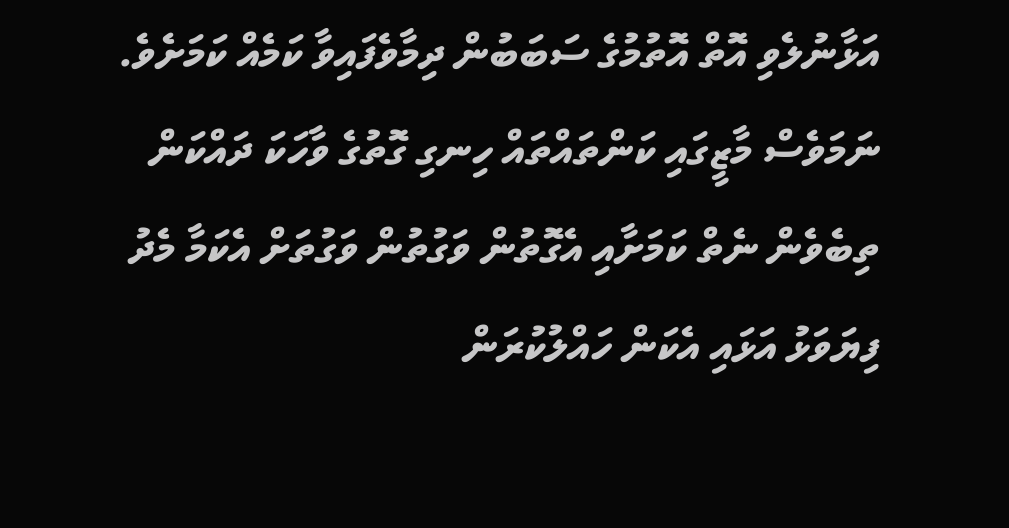އަޅާނުލެވި އޮތް އޮތުމުގެ ސަބަބުން ދިމާވެފައިވާ ކަމެއް ކަމަށެވެ.
ނަމަވެސް މާޒީގައި ކަންތައްތައް ހިނގި ގޮތުގެ ވާހަކަ ދައްކަން ތިބެވެން ނެތް ކަމަށާއި އެގޮތުން ވަގުތުން ވަގުތަށް އެކަމާ މެދު ފިޔަވަޅު އަޅައި އެކަން ހައްލުކުރަން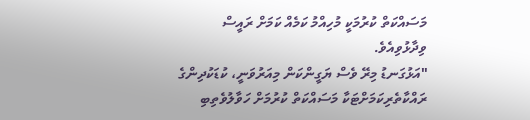މަސައްކަތް ކުރުމަކީ މުހިއްމު ކަމެއް ކަމަށް ރައީސް ވިދާޅުވިއެވެ.
"އަޅުގަނޑު މިރޭ ވެސް ޔަގީންކަން މިއަރުވަނީ، ކުޑަކުދިންގެ ރައްކާތެރިކަމަށްޓަކާ މަސައްކަތް ކުރުމަށް ހަވާލުވެތިބި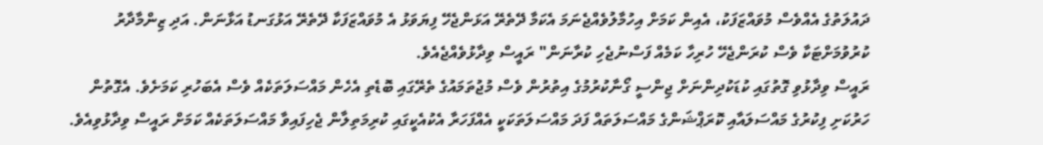ދައުލަތުގެ އެއްވެސް މުވައްޒަފަކު، އެއިން ކަމަށް އިހުމާލުވެއްޖެނަމަ އެކަމާ ދޭތެރޭ އަޅަންޖެހޭ ފިޔަވަޅު އެ މުވައްޒަފަކާ ދޭތެރޭ އަޅުގަނޑު އަޅާނަން. އަދި ޒިންމާދާރު ކުރުވުމަށްޓަކާ ވެސް ކުރަންޖެހޭ ހުރިހާ ކަމެއް ފަސްނުޖެހި ކުރާނަން" ރައީސް ވިދާޅުވެއްޖެއެވެ.
ރައީސް ވިދާޅުވި ގޮތުގައި ކުޑަކުދިންނަށް ޖިންސީ ގޯނާކުރުމުގެ އިތުރުން ވެސް މުޖުތަމައުގެ ތެރޭގައި ބޮޑެތި އެހެން މައްސަލަތަކެއް ވެސް އެބަހުރި ކަމަށެވެ. އެގޮތުން ހަރުކަށި ފިކުރުގެ މައްސަލައާއި ކޮރަޕްޝަންގެ މައްސަލަތައް ފަދަ މައްސަލަތަކަކީ އެއްފަހަރާ އެކުއެކީގައި ކުރިމަތިލާން ޖެހިފައިވާ މައްސަލަތަކެއް ކަމަށް ރައީސް ވިދާޅުވިއެވެ.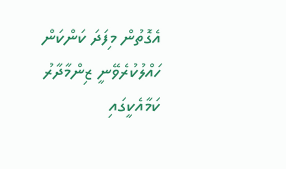އެގޮތުން މިފަދަ ކަންކަން ހައްލުކުރެވޭނީ ޒިންމާދާރު ކަމާއެކީގައި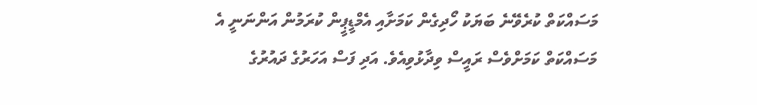މަސައްކަތް ކުރެވޭނެ ބަޔަކު ހޯދިގެން ކަމަށާއި އެމްޑީޕީން ކުރަމުން އަންނަނީ އެ މަސައްކަތް ކަމަށްވެސް ރައީސް ވިދާޅުވިއެވެ. އަދި ފަސް އަހަރުގެ ދައުރުގެ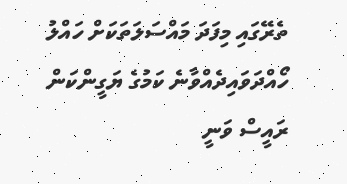ތެރޭގައި މިފަދަ މައްސަލަތަކަށް ހައްލު ހޯއްދަވައިދެއްވާނެ ކަމުގެ ޔަގީންކަން ރައީސް ވަނީ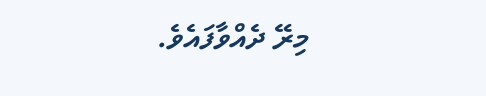މިރޭ ދެއްވާފައެވެ.